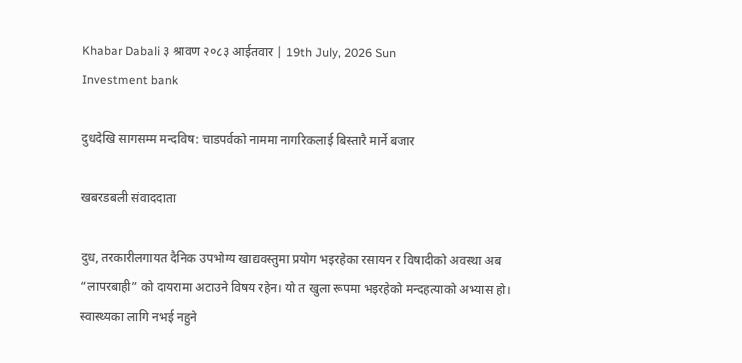Khabar Dabali ३ श्रावण २०८३ आईतवार | 19th July, 2026 Sun
Investment bank

दुधदेखि सागसम्म मन्दविष: चाडपर्वको नाममा नागरिकलाई बिस्तारै मार्ने बजार

खबरडबली संवाददाता

दुध, तरकारीलगायत दैनिक उपभोग्य खाद्यवस्तुमा प्रयोग भइरहेका रसायन र विषादीको अवस्था अब “लापरबाही” को दायरामा अटाउने विषय रहेन। यो त खुला रूपमा भइरहेको मन्दहत्याको अभ्यास हो। स्वास्थ्यका लागि नभई नहुने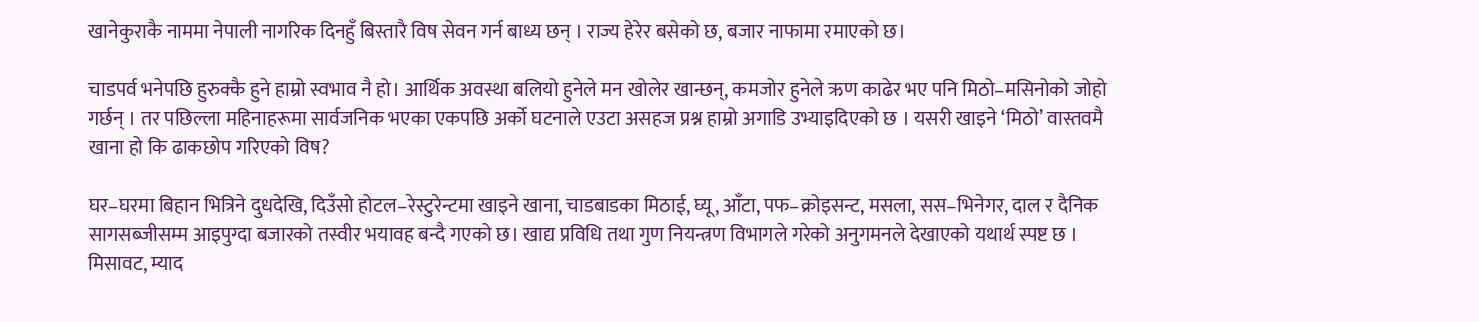खानेकुराकै नाममा नेपाली नागरिक दिनहुँ बिस्तारै विष सेवन गर्न बाध्य छन् । राज्य हेरेर बसेको छ, बजार नाफामा रमाएको छ।

चाडपर्व भनेपछि हुरुक्कै हुने हाम्रो स्वभाव नै हो। आर्थिक अवस्था बलियो हुनेले मन खोलेर खान्छन्, कमजोर हुनेले ऋण काढेर भए पनि मिठो–मसिनोको जोहो गर्छन् । तर पछिल्ला महिनाहरूमा सार्वजनिक भएका एकपछि अर्को घटनाले एउटा असहज प्रश्न हाम्रो अगाडि उभ्याइदिएको छ । यसरी खाइने ‘मिठो’ वास्तवमै खाना हो कि ढाकछोप गरिएको विष?

घर–घरमा बिहान भित्रिने दुधदेखि, दिउँसो होटल–रेस्टुरेन्टमा खाइने खाना, चाडबाडका मिठाई, घ्यू, आँटा, पफ–क्रोइसन्ट, मसला, सस–भिनेगर, दाल र दैनिक सागसब्जीसम्म आइपुग्दा बजारको तस्वीर भयावह बन्दै गएको छ। खाद्य प्रविधि तथा गुण नियन्त्रण विभागले गरेको अनुगमनले देखाएको यथार्थ स्पष्ट छ । मिसावट, म्याद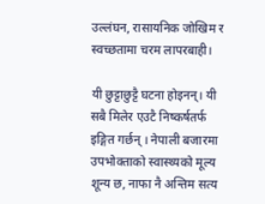उल्लंघन, रासायनिक जोखिम र स्वच्छतामा चरम लापरबाही।

यी छुट्टाछुट्टै घटना होइनन्। यी सबै मिलेर एउटै निष्कर्षतर्फ इङ्गित गर्छन् । नेपाली बजारमा उपभोक्ताको स्वास्थ्यको मूल्य शून्य छ, नाफा नै अन्तिम सत्य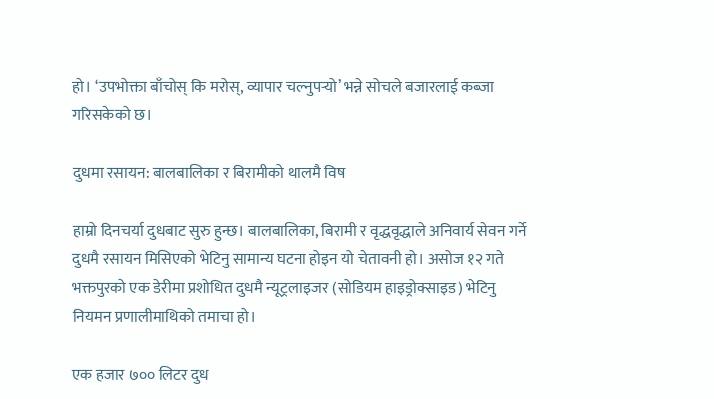हो। ‘उपभोक्ता बाँचोस् कि मरोस्, व्यापार चल्नुपर्‍यो’ भन्ने सोचले बजारलाई कब्जा गरिसकेको छ।

दुधमा रसायन: बालबालिका र बिरामीको थालमै विष

हाम्रो दिनचर्या दुधबाट सुरु हुन्छ। बालबालिका, बिरामी र वृद्धवृद्धाले अनिवार्य सेवन गर्ने दुधमै रसायन मिसिएको भेटिनु सामान्य घटना होइन यो चेतावनी हो। असोज १२ गते भक्तपुरको एक डेरीमा प्रशोधित दुधमै न्यूट्रलाइजर (सोडियम हाइड्रोक्साइड) भेटिनु नियमन प्रणालीमाथिको तमाचा हो।

एक हजार ७०० लिटर दुध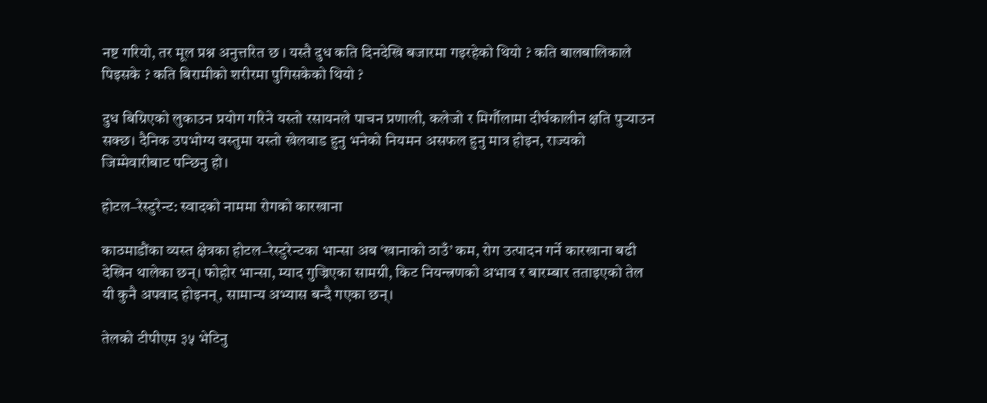नष्ट गरियो, तर मूल प्रश्न अनुत्तरित छ । यस्तै दुध कति दिनदेखि बजारमा गइरहेको थियो ? कति बालबालिकाले पिइसके ? कति बिरामीको शरीरमा पुगिसकेको थियो ?

दुध बिग्रिएको लुकाउन प्रयोग गरिने यस्तो रसायनले पाचन प्रणाली, कलेजो र मिर्गौलामा दीर्घकालीन क्षति पुर्‍याउन सक्छ। दैनिक उपभोग्य वस्तुमा यस्तो खेलवाड हुनु भनेको नियमन असफल हुनु मात्र होइन, राज्यको जिम्मेवारीबाट पन्छिनु हो।

होटल–रेस्टुरेन्ट: स्वादको नाममा रोगको कारखाना

काठमाडौंका व्यस्त क्षेत्रका होटल–रेस्टुरेन्टका भान्सा अब ‘खानाको ठाउँ’ कम, रोग उत्पादन गर्ने कारखाना बढी देखिन थालेका छन्। फोहोर भान्सा, म्याद गुज्रिएका सामग्री, किट नियन्त्रणको अभाव र बारम्बार तताइएको तेल यी कुनै अपवाद होइनन्, सामान्य अभ्यास बन्दै गएका छन्।

तेलको टीपीएम ३५ भेटिनु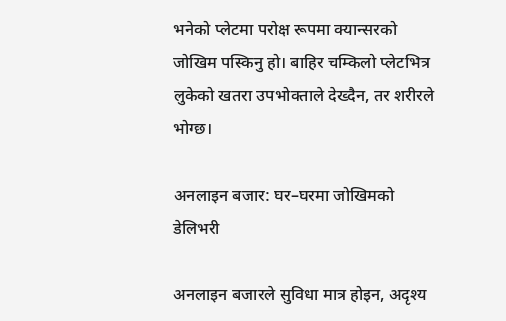भनेको प्लेटमा परोक्ष रूपमा क्यान्सरको जोखिम पस्किनु हो। बाहिर चम्किलो प्लेटभित्र लुकेको खतरा उपभोक्ताले देख्दैन, तर शरीरले भोग्छ।

अनलाइन बजार: घर–घरमा जोखिमको डेलिभरी

अनलाइन बजारले सुविधा मात्र होइन, अदृश्य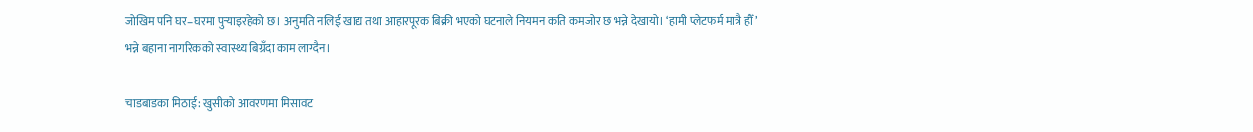जोखिम पनि घर–घरमा पुर्‍याइरहेको छ। अनुमति नलिई खाद्य तथा आहारपूरक बिक्री भएको घटनाले नियमन कति कमजोर छ भन्ने देखायो। ‘हामी प्लेटफर्म मात्रै हौँ’ भन्ने बहाना नागरिकको स्वास्थ्य बिग्रँदा काम लाग्दैन।

चाडबाडका मिठाई: खुसीको आवरणमा मिसावट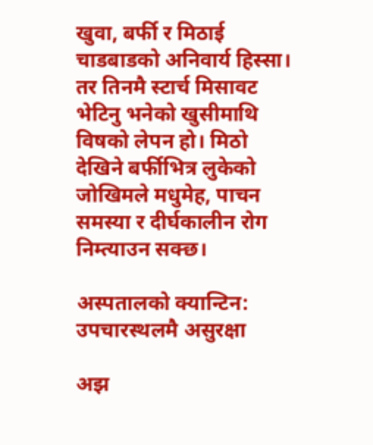खुवा, बर्फी र मिठाई चाडबाडको अनिवार्य हिस्सा। तर तिनमै स्टार्च मिसावट भेटिनु भनेको खुसीमाथि विषको लेपन हो। मिठो देखिने बर्फीभित्र लुकेको जोखिमले मधुमेह, पाचन समस्या र दीर्घकालीन रोग निम्त्याउन सक्छ।

अस्पतालको क्यान्टिन: उपचारस्थलमै असुरक्षा

अझ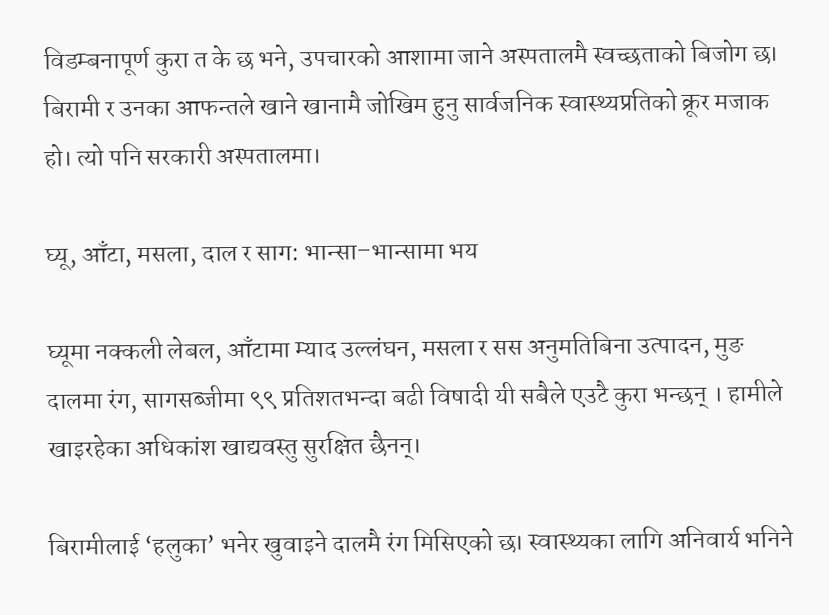विडम्बनापूर्ण कुरा त के छ भने, उपचारको आशामा जाने अस्पतालमै स्वच्छताको बिजोग छ। बिरामी र उनका आफन्तले खाने खानामै जोखिम हुनु सार्वजनिक स्वास्थ्यप्रतिको क्रूर मजाक हो। त्यो पनि सरकारी अस्पतालमा।

घ्यू, आँटा, मसला, दाल र साग: भान्सा–भान्सामा भय

घ्यूमा नक्कली लेबल, आँटामा म्याद उल्लंघन, मसला र सस अनुमतिबिना उत्पादन, मुङ दालमा रंग, सागसब्जीमा ९९ प्रतिशतभन्दा बढी विषादी यी सबैले एउटै कुरा भन्छन् । हामीले खाइरहेका अधिकांश खाद्यवस्तु सुरक्षित छैनन्।

बिरामीलाई ‘हलुका’ भनेर खुवाइने दालमै रंग मिसिएको छ। स्वास्थ्यका लागि अनिवार्य भनिने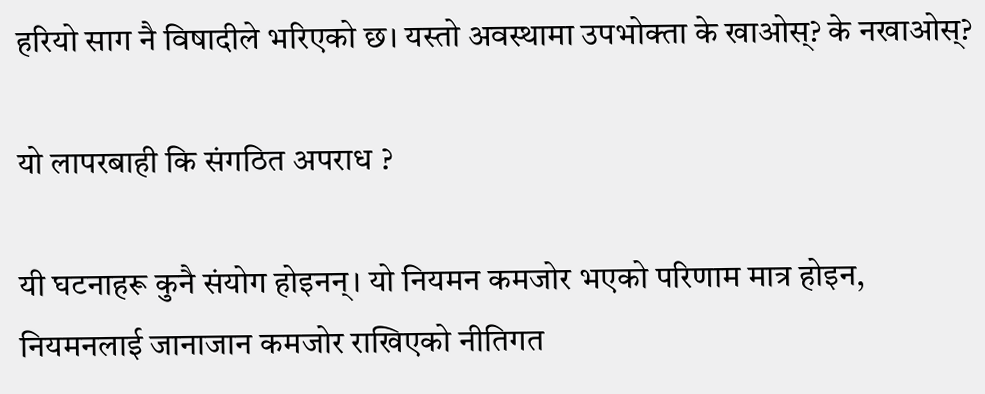हरियो साग नै विषादीले भरिएको छ। यस्तो अवस्थामा उपभोक्ता के खाओस्? के नखाओस्?

यो लापरबाही कि संगठित अपराध ?

यी घटनाहरू कुनै संयोग होइनन्। यो नियमन कमजोर भएको परिणाम मात्र होइन, नियमनलाई जानाजान कमजोर राखिएको नीतिगत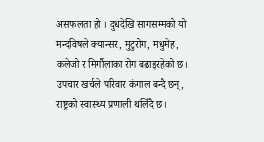असफलता हो । दुधदेखि सागसम्मको यो मन्दविषले क्यान्सर, मुटुरोग, मधुमेह, कलेजो र मिर्गौलाका रोग बढाइरहेको छ। उपचार खर्चले परिवार कंगाल बन्दै छन्, राष्ट्रको स्वास्थ्य प्रणाली थलिँदै छ।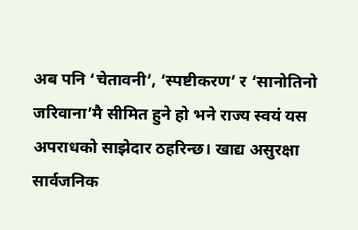अब पनि ‘चेतावनी’, ‘स्पष्टीकरण’ र ‘सानोतिनो जरिवाना’मै सीमित हुने हो भने राज्य स्वयं यस अपराधको साझेदार ठहरिन्छ। खाद्य असुरक्षा सार्वजनिक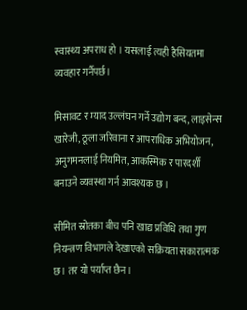स्वास्थ्य अपराध हो । यसलाई त्यही हैसियतमा व्यवहार गर्नैपर्छ।

मिसावट र म्याद उल्लंघन गर्ने उद्योग बन्द, लाइसेन्स खारेजी, ठूला जरिवाना र आपराधिक अभियोजन, अनुगमनलाई नियमित, आकस्मिक र पारदर्शी बनाउने व्यवस्था गर्न आवश्यक छ ।

सीमित स्रोतका बीच पनि खाद्य प्रविधि तथा गुण नियन्त्रण विभागले देखाएको सक्रियता सकारात्मक छ। तर यो पर्याप्त छैन।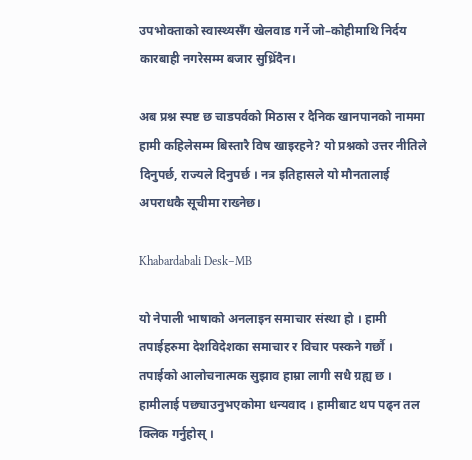उपभोक्ताको स्वास्थ्यसँग खेलवाड गर्ने जो–कोहीमाथि निर्दय कारबाही नगरेसम्म बजार सुध्रिँदैन।

अब प्रश्न स्पष्ट छ चाडपर्वको मिठास र दैनिक खानपानको नाममा हामी कहिलेसम्म बिस्तारै विष खाइरहने? यो प्रश्नको उत्तर नीतिले दिनुपर्छ, राज्यले दिनुपर्छ । नत्र इतिहासले यो मौनतालाई अपराधकै सूचीमा राख्नेछ।

Khabardabali Desk–MB

यो नेपाली भाषाको अनलाइन समाचार संस्था हो । हामी तपाईहरुमा देशविदेशका समाचार र विचार पस्कने गर्छौ । तपाईको आलोचनात्मक सुझाव हाम्रा लागी सधै ग्रह्य छ । हामीलाई पछ्याउनुभएकोमा धन्यवाद । हामीबाट थप पढ्न तल क्लिक गर्नुहोस् ।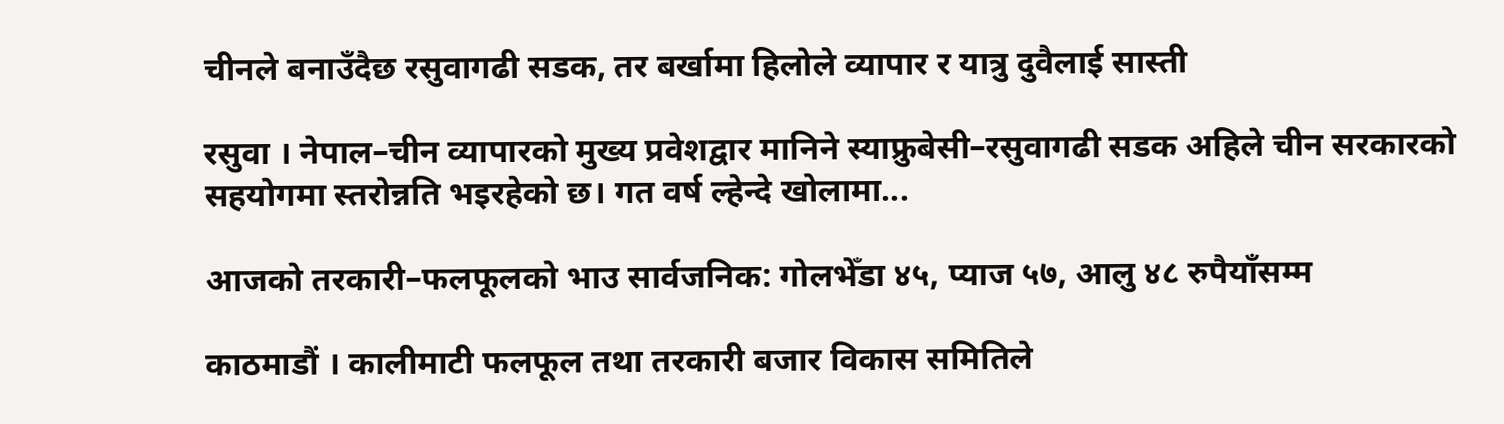चीनले बनाउँदैछ रसुवागढी सडक, तर बर्खामा हिलोले व्यापार र यात्रु दुवैलाई सास्ती

रसुवा । नेपाल–चीन व्यापारको मुख्य प्रवेशद्वार मानिने स्याफ्रुबेसी–रसुवागढी सडक अहिले चीन सरकारको सहयोगमा स्तरोन्नति भइरहेको छ। गत वर्ष ल्हेन्दे खोलामा...

आजको तरकारी–फलफूलको भाउ सार्वजनिक: गोलभेँडा ४५, प्याज ५७, आलु ४८ रुपैयाँसम्म

काठमाडौं । कालीमाटी फलफूल तथा तरकारी बजार विकास समितिले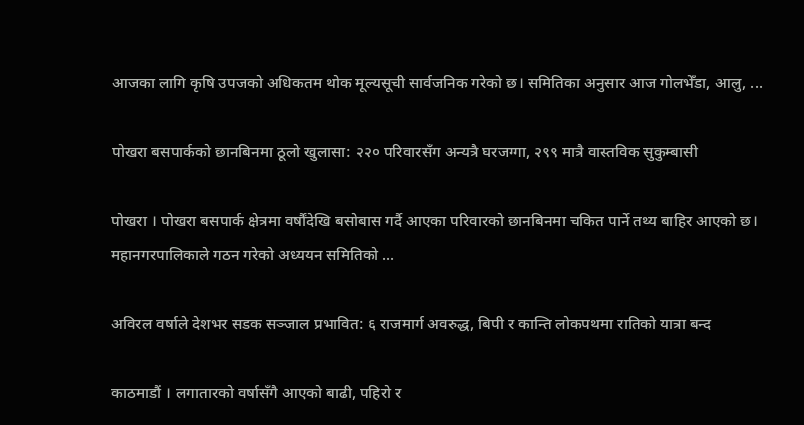आजका लागि कृषि उपजको अधिकतम थोक मूल्यसूची सार्वजनिक गरेको छ। समितिका अनुसार आज गोलभेँडा, आलु, ...

पोखरा बसपार्कको छानबिनमा ठूलो खुलासा: २२० परिवारसँग अन्यत्रै घरजग्गा, २९९ मात्रै वास्तविक सुकुम्बासी

पोखरा । पोखरा बसपार्क क्षेत्रमा वर्षौंदेखि बसोबास गर्दै आएका परिवारको छानबिनमा चकित पार्ने तथ्य बाहिर आएको छ। महानगरपालिकाले गठन गरेको अध्ययन समितिको ...

अविरल वर्षाले देशभर सडक सञ्जाल प्रभावित: ६ राजमार्ग अवरुद्ध, बिपी र कान्ति लोकपथमा रातिको यात्रा बन्द

काठमाडौं । लगातारको वर्षासँगै आएको बाढी, पहिरो र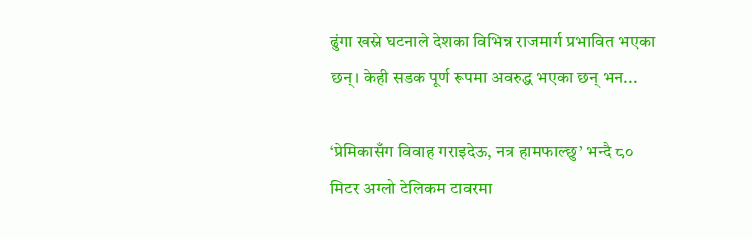ढुंगा खस्ने घटनाले देशका विभिन्न राजमार्ग प्रभावित भएका छन्। केही सडक पूर्ण रूपमा अवरुद्ध भएका छन् भन...

‘प्रेमिकासँग विवाह गराइदेऊ, नत्र हामफाल्छु’ भन्दै ८० मिटर अग्लो टेलिकम टावरमा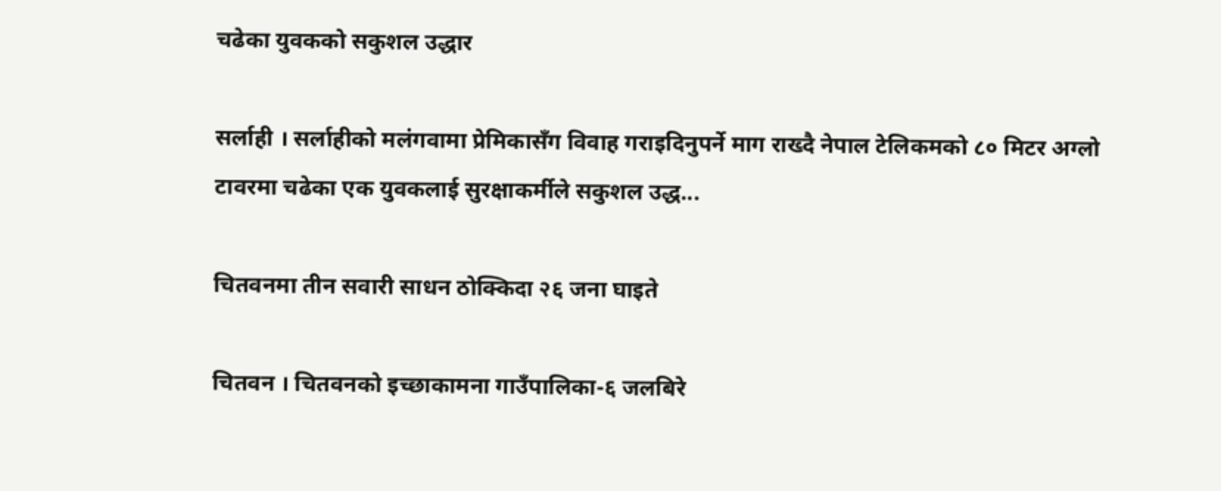चढेका युवकको सकुशल उद्धार

सर्लाही । सर्लाहीको मलंगवामा प्रेमिकासँग विवाह गराइदिनुपर्ने माग राख्दै नेपाल टेलिकमको ८० मिटर अग्लो टावरमा चढेका एक युवकलाई सुरक्षाकर्मीले सकुशल उद्ध...

चितवनमा तीन सवारी साधन ठोक्किदा २६ जना घाइते

चितवन । चितवनको इच्छाकामना गाउँपालिका-६ जलबिरे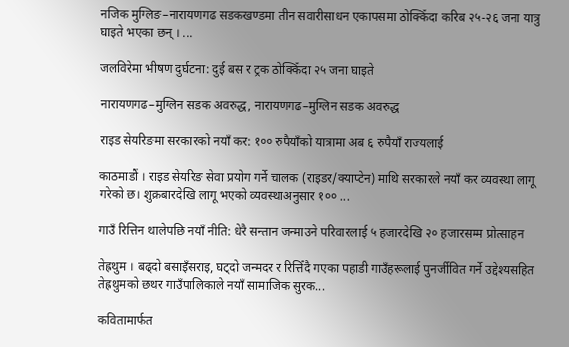नजिक मुग्लिङ–नारायणगढ सडकखण्डमा तीन सवारीसाधन एकापसमा ठोक्किँदा करिब २५-२६ जना यात्रु घाइते भएका छन् । ...

जलविरेमा भीषण दुर्घटना: दुई बस र ट्रक ठोक्किँदा २५ जना घाइते

नारायणगढ–मुग्लिन सडक अवरुद्ध, नारायणगढ–मुग्लिन सडक अवरुद्ध

राइड सेयरिङमा सरकारको नयाँ कर: १०० रुपैयाँको यात्रामा अब ६ रुपैयाँ राज्यलाई

काठमाडौं । राइड सेयरिङ सेवा प्रयोग गर्ने चालक (राइडर/क्याप्टेन) माथि सरकारले नयाँ कर व्यवस्था लागू गरेको छ। शुक्रबारदेखि लागू भएको व्यवस्थाअनुसार १०० ...

गाउँ रित्तिन थालेपछि नयाँ नीति: धेरै सन्तान जन्माउने परिवारलाई ५ हजारदेखि २० हजारसम्म प्रोत्साहन

तेह्रथुम । बढ्दो बसाइँसराइ, घट्दो जन्मदर र रित्तिँदै गएका पहाडी गाउँहरूलाई पुनर्जीवित गर्ने उद्देश्यसहित तेह्रथुमको छथर गाउँपालिकाले नयाँ सामाजिक सुरक...

कवितामार्फत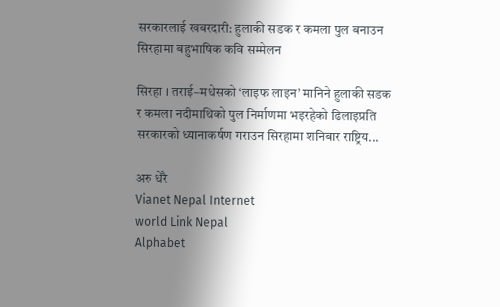सरकारलाई खबरदारी: हुलाकी सडक र कमला पुल बनाउन सिरहामा बहुभाषिक कवि सम्मेलन

सिरहा । तराई–मधेसको ‘लाइफ लाइन’ मानिने हुलाकी सडक र कमला नदीमाथिको पुल निर्माणमा भइरहेको ढिलाइप्रति सरकारको ध्यानाकर्षण गराउन सिरहामा शनिबार राष्ट्रिय...

अरु धेरै
Vianet Nepal Internet
world Link Nepal
Alphabet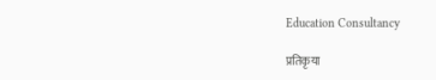Education Consultancy

प्रतिकृया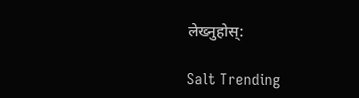लेख्नुहोस्:

Salt Trending